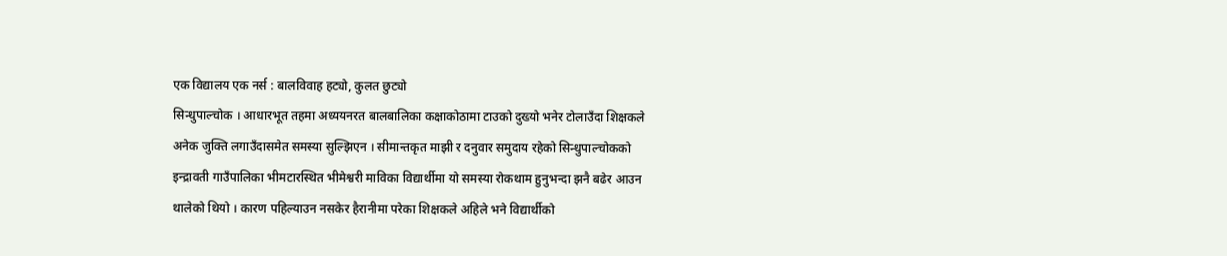एक विद्यालय एक नर्स : बालविवाह हट्यो, कुलत छुट्यो
सिन्धुपाल्चोक । आधारभूत तहमा अध्ययनरत बालबालिका कक्षाकोठामा टाउको दुख्यो भनेर टोलाउँदा शिक्षकले अनेक जुक्ति लगाउँदासमेत समस्या सुल्झिएन । सीमान्तकृत माझी र दनुवार समुदाय रहेको सिन्धुपाल्चोकको इन्द्रावती गाउँपालिका भीमटारस्थित भीमेश्वरी माविका विद्यार्थीमा यो समस्या रोकथाम हुनुभन्दा झनै बढेर आउन थालेको थियो । कारण पहिल्याउन नसकेर हैरानीमा परेका शिक्षकले अहिले भने विद्यार्थीको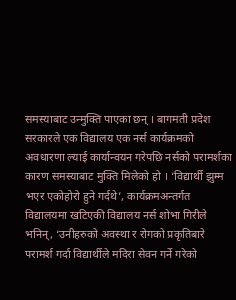समस्याबाट उन्मुक्ति पाएका छन् । बागमती प्रदेश सरकारले एक विद्यालय एक नर्स कार्यक्रमको अवधारणा ल्याई कार्यान्वयन गरेपछि नर्सको परामर्शका कारण समस्याबाट मुक्ति मिलेको हो । ‘विद्यार्थी झुम्म भएर एकोहोरो हुने गर्दथे’, कार्यक्रमअन्तर्गत विद्यालयमा खटिएकी विद्यालय नर्स शोभा गिरीले भनिन्, ‘उनीहरुको अवस्था र रोगको प्रकृतिबारे परामर्श गर्दा विद्यार्थीले मदिरा सेवन गर्ने गरेको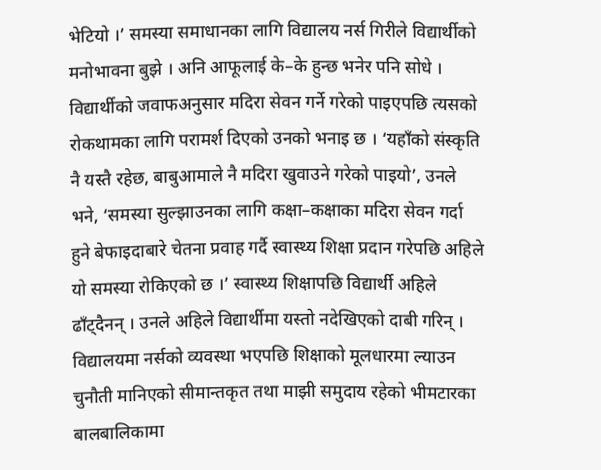भेटियो ।’ समस्या समाधानका लागि विद्यालय नर्स गिरीले विद्यार्थीको मनोभावना बुझे । अनि आफूलाई के–के हुन्छ भनेर पनि सोधे । विद्यार्थीको जवाफअनुसार मदिरा सेवन गर्ने गरेको पाइएपछि त्यसको रोकथामका लागि परामर्श दिएको उनको भनाइ छ । ‘यहाँको संस्कृति नै यस्तै रहेछ, बाबुआमाले नै मदिरा खुवाउने गरेको पाइयो’, उनले भने, ‘समस्या सुल्झाउनका लागि कक्षा–कक्षाका मदिरा सेवन गर्दा हुने बेफाइदाबारे चेतना प्रवाह गर्दै स्वास्थ्य शिक्षा प्रदान गरेपछि अहिले यो समस्या रोकिएको छ ।’ स्वास्थ्य शिक्षापछि विद्यार्थी अहिले ढाँट्दैनन् । उनले अहिले विद्यार्थीमा यस्तो नदेखिएको दाबी गरिन् । विद्यालयमा नर्सको व्यवस्था भएपछि शिक्षाको मूलधारमा ल्याउन चुनौती मानिएको सीमान्तकृत तथा माझी समुदाय रहेको भीमटारका बालबालिकामा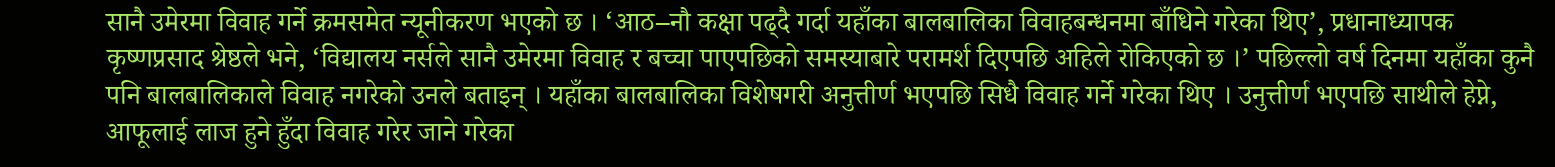सानै उमेरमा विवाह गर्ने क्रमसमेत न्यूनीकरण भएको छ । ‘आठ–नौ कक्षा पढ्दै गर्दा यहाँका बालबालिका विवाहबन्धनमा बाँधिने गरेका थिए’, प्रधानाध्यापक कृष्णप्रसाद श्रेष्ठले भने, ‘विद्यालय नर्सले सानै उमेरमा विवाह र बच्चा पाएपछिको समस्याबारे परामर्श दिएपछि अहिले रोकिएको छ ।’ पछिल्लो वर्ष दिनमा यहाँका कुनै पनि बालबालिकाले विवाह नगरेको उनले बताइन् । यहाँका बालबालिका विशेषगरी अनुत्तीर्ण भएपछि सिधै विवाह गर्ने गरेका थिए । उनुत्तीर्ण भएपछि साथीले हेप्ने, आफूलाई लाज हुने हुँदा विवाह गरेर जाने गरेका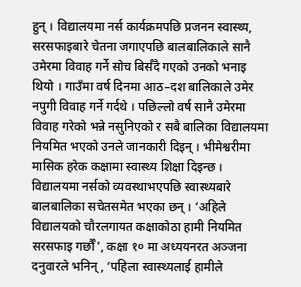हुन् । विद्यालयमा नर्स कार्यक्रमपछि प्रजनन स्वास्थ्य, सरसफाइबारे चेतना जगाएपछि बालबालिकाले सानै उमेरमा विवाह गर्ने सोच बिर्सँदै गएको उनको भनाइ थियो । गाउँमा वर्ष दिनमा आठ–दश बालिकाले उमेर नपुगी विवाह गर्ने गर्दथे । पछिल्लो वर्ष सानै उमेरमा विवाह गरेको भन्ने नसुनिएको र सबै बालिका विद्यालयमा नियमित भएको उनले जानकारी दिइन् । भीमेश्वरीमा मासिक हरेक कक्षामा स्वास्थ्य शिक्षा दिइन्छ । विद्यालयमा नर्सको व्यवस्थाभएपछि स्वास्थ्यबारे बालबालिका सचेतसमेत भएका छन् । ‘अहिले विद्यालयको चौरलगायत कक्षाकोठा हामी नियमित सरसफाइ गर्छौँ’, कक्षा १० मा अध्ययनरत अञ्जना दनुवारले भनिन्, ‘पहिला स्वास्थ्यलाई हामीले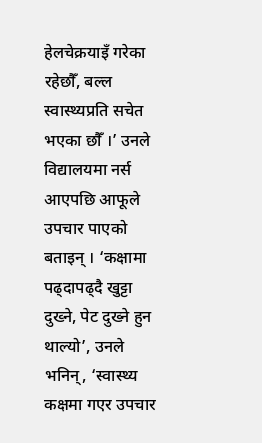हेलचेक्रयाइँ गरेका रहेछौँ, बल्ल स्वास्थ्यप्रति सचेत भएका छौँ ।’ उनले विद्यालयमा नर्स आएपछि आफूले उपचार पाएको बताइन् । ‘कक्षामा पढ्दापढ्दै खुट्टा दुख्ने, पेट दुख्ने हुन थाल्यो’, उनले भनिन्, ‘स्वास्थ्य कक्षमा गएर उपचार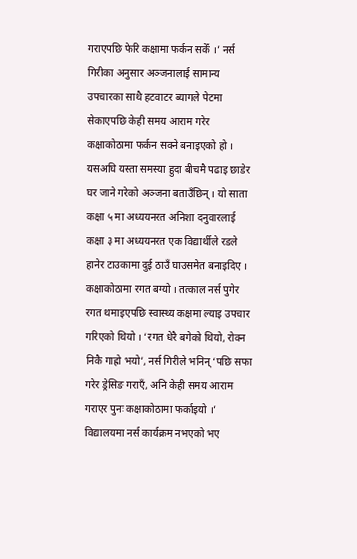गराएपछि फेरि कक्षामा फर्कन सकेँ ।’ नर्स गिरीका अनुसार अञ्जनालाई सामान्य उपचारका साथै हटवाटर ब्यागले पेटमा सेकाएपछि केही समय आराम गरेर कक्षाकोठामा फर्कन सक्ने बनाइएको हो । यसअघि यस्ता समस्या हुदा बीचमै पढाइ छाडेर घर जाने गरेको अञ्जना बताउँछिन् । यो साता कक्षा ५ मा अध्ययनरत अनिशा दनुवारलाई कक्षा ३ मा अध्ययनरत एक विद्यार्थीले रडले हानेर टाउकामा दुई ठाउँ घाउसमेत बनाइदिए । कक्षाकोठामा रगत बग्यो । तत्काल नर्स पुगेर रगत थमाइएपछि स्वास्थ्य कक्षमा ल्याइ उपचार गरिएको थियो । ‘रगत धेरै बगेको थियो, रोक्न निकै गाह्रो भयो’, नर्स गिरीले भनिन् ‘पछि सफा गरेर ड्रेसिङ गराएँ, अनि केही समय आराम गराएर पुनः कक्षाकोठामा फर्काइयो ।’ विद्यालयमा नर्स कार्यक्रम नभएको भए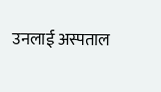उनलाई अस्पताल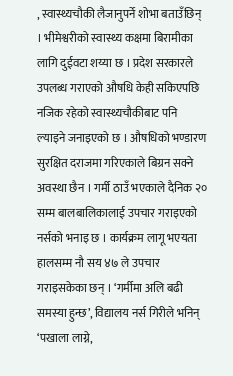, स्वास्थ्यचौकी लैजानुपर्ने शोभा बताउँछिन् । भीमेश्वरीको स्वास्थ्य कक्षमा बिरामीका लागि दुईवटा शय्या छ । प्रदेश सरकारले उपलब्ध गराएको औषधि केही सकिएपछि नजिक रहेको स्वास्थ्यचौकीबाट पनि ल्याइने जनाइएको छ । औषधिको भण्डारण सुरक्षित दराजमा गरिएकाले बिग्रन सक्ने अवस्था छैन । गर्मी ठाउँ भएकाले दैनिक २० सम्म बालबालिकालाई उपचार गराइएको नर्सको भनाइ छ । कार्यक्रम लागू भएयता हालसम्म नौ सय ४७ ले उपचार गराइसकेका छन् । ‘गर्मीमा अलि बढी समस्या हुन्छ’, विद्यालय नर्स गिरीले भनिन् ‘पखाला लाग्ने,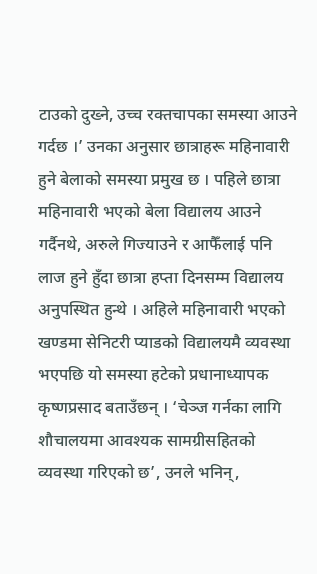टाउको दुख्ने, उच्च रक्तचापका समस्या आउने गर्दछ ।’ उनका अनुसार छात्राहरू महिनावारी हुने बेलाको समस्या प्रमुख छ । पहिले छात्रा महिनावारी भएको बेला विद्यालय आउने गर्दैनथे, अरुले गिज्याउने र आफैँलाई पनि लाज हुने हुँदा छात्रा हप्ता दिनसम्म विद्यालय अनुपस्थित हुन्थे । अहिले महिनावारी भएको खण्डमा सेनिटरी प्याडको विद्यालयमै व्यवस्था भएपछि यो समस्या हटेको प्रधानाध्यापक कृष्णप्रसाद बताउँछन् । ‘चेञ्ज गर्नका लागि शौचालयमा आवश्यक सामग्रीसहितको व्यवस्था गरिएको छ’, उनले भनिन्,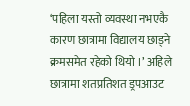‘पहिला यस्तो व्यवस्था नभएकै कारण छात्रामा विद्यालय छाड्ने क्रमसमेत रहेको थियो ।’ अहिले छात्रामा शतप्रतिशत ड्रपआउट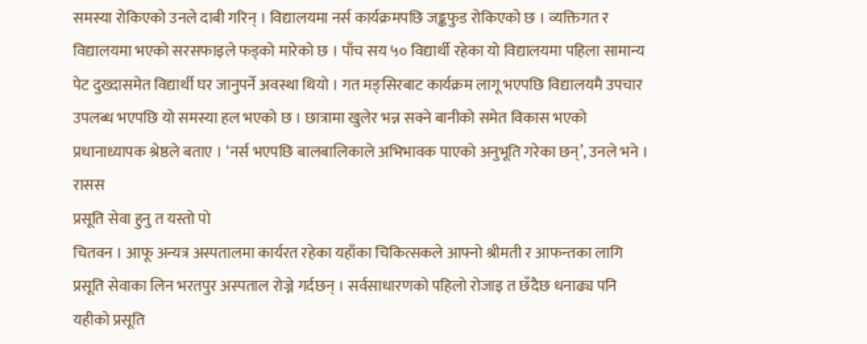समस्या रोकिएको उनले दाबी गरिन् । विद्यालयमा नर्स कार्यक्रमपछि जङ्कफुड रोकिएको छ । व्यक्तिगत र विद्यालयमा भएको सरसफाइले फड्को मारेको छ । पाँच सय ५० विद्यार्थी रहेका यो विद्यालयमा पहिला सामान्य पेट दुख्दासमेत विद्यार्थी घर जानुपर्ने अवस्था थियो । गत मङ्सिरबाट कार्यक्रम लागू भएपछि विद्यालयमै उपचार उपलब्ध भएपछि यो समस्या हल भएको छ । छात्रामा खुलेर भन्न सक्ने बानीको समेत विकास भएको प्रधानाध्यापक श्रेष्ठले बताए । ‘नर्स भएपछि बालबालिकाले अभिभावक पाएको अनुभूति गरेका छन्’, उनले भने । रासस
प्रसूति सेवा हुनु त यस्तो पो
चितवन । आफू अन्यत्र अस्पतालमा कार्यरत रहेका यहाँका चिकित्सकले आफ्नो श्रीमती र आफन्तका लागि प्रसूति सेवाका लिन भरतपुर अस्पताल रोज्ने गर्दछन् । सर्वसाधारणको पहिलो रोजाइ त छँदैछ धनाढ्य पनि यहीको प्रसूति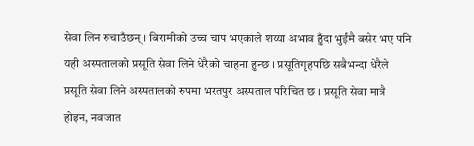सेवा लिन रुचाउँछन् । बिरामीको उच्च चाप भएकाले शय्या अभाव हुँदा भुईंमै बसेर भए पनि यही अस्पतालको प्रसूति सेवा लिने धेरैको चाहना हुन्छ । प्रसूतिगृहपछि सबैभन्दा धेरैले प्रसूति सेवा लिने अस्पतालको रुपमा भरतपुर अस्पताल परिचित छ । प्रसूति सेवा मात्रै होइन, नवजात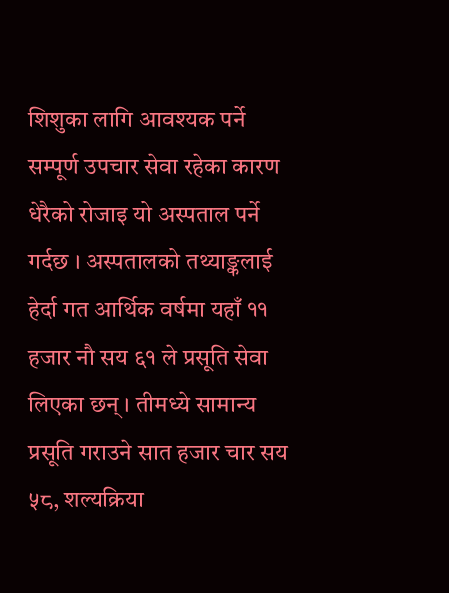शिशुका लागि आवश्यक पर्ने सम्पूर्ण उपचार सेवा रहेका कारण धेरैको रोजाइ यो अस्पताल पर्ने गर्दछ । अस्पतालको तथ्याङ्कलाई हेर्दा गत आर्थिक वर्षमा यहाँ ११ हजार नौ सय ६१ ले प्रसूति सेवा लिएका छन् । तीमध्ये सामान्य प्रसूति गराउने सात हजार चार सय ५८, शल्यक्रिया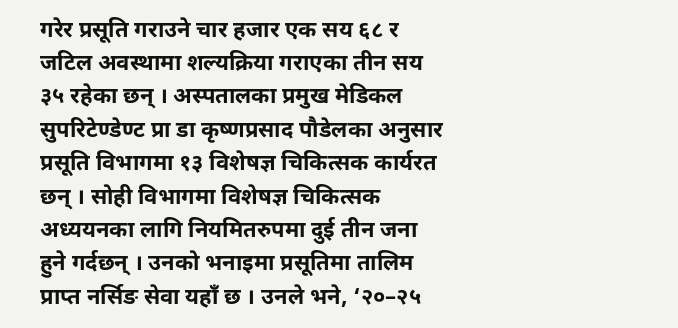गरेर प्रसूति गराउने चार हजार एक सय ६८ र जटिल अवस्थामा शल्यक्रिया गराएका तीन सय ३५ रहेका छन् । अस्पतालका प्रमुख मेडिकल सुपरिटेण्डेण्ट प्रा डा कृष्णप्रसाद पौडेलका अनुसार प्रसूति विभागमा १३ विशेषज्ञ चिकित्सक कार्यरत छन् । सोही विभागमा विशेषज्ञ चिकित्सक अध्ययनका लागि नियमितरुपमा दुई तीन जना हुने गर्दछन् । उनको भनाइमा प्रसूतिमा तालिम प्राप्त नर्सिङ सेवा यहाँ छ । उनले भने, ‘२०–२५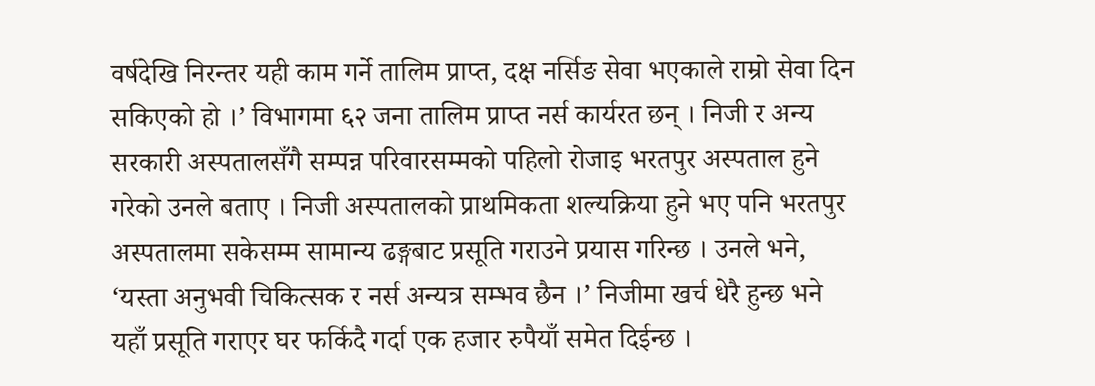वर्षदेखि निरन्तर यही काम गर्ने तालिम प्राप्त, दक्ष नर्सिङ सेवा भएकाले राम्रो सेवा दिन सकिएको हो ।’ विभागमा ६२ जना तालिम प्राप्त नर्स कार्यरत छन् । निजी र अन्य सरकारी अस्पतालसँगै सम्पन्न परिवारसम्मको पहिलो रोजाइ भरतपुर अस्पताल हुने गरेको उनले बताए । निजी अस्पतालको प्राथमिकता शल्यक्रिया हुने भए पनि भरतपुर अस्पतालमा सकेसम्म सामान्य ढङ्गबाट प्रसूति गराउने प्रयास गरिन्छ । उनले भने, ‘यस्ता अनुभवी चिकित्सक र नर्स अन्यत्र सम्भव छैन ।’ निजीमा खर्च धेरै हुन्छ भने यहाँ प्रसूति गराएर घर फर्किदै गर्दा एक हजार रुपैयाँ समेत दिईन्छ ।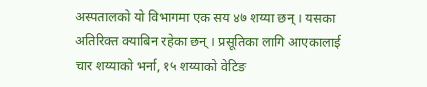अस्पतालको यो विभागमा एक सय ४७ शय्या छन् । यसका अतिरिक्त क्याबिन रहेका छन् । प्रसूतिका लागि आएकालाई चार शय्याको भर्ना, १५ शय्याको वेटिङ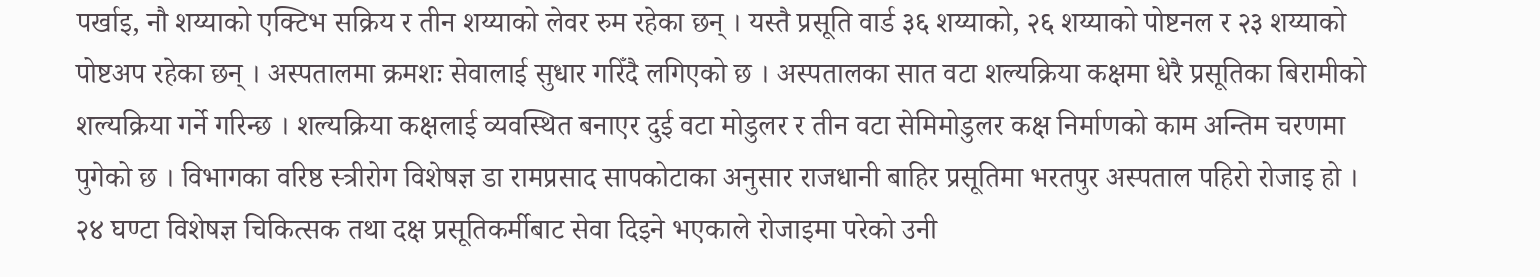पर्खाइ, नौ शय्याको एक्टिभ सक्रिय र तीन शय्याको लेवर रुम रहेका छन् । यस्तै प्रसूति वार्ड ३६ शय्याको, २६ शय्याको पोष्टनल र २३ शय्याको पोष्टअप रहेका छन् । अस्पतालमा क्रमशः सेवालाई सुधार गरिँदै लगिएको छ । अस्पतालका सात वटा शल्यक्रिया कक्षमा धेरै प्रसूतिका बिरामीको शल्यक्रिया गर्ने गरिन्छ । शल्यक्रिया कक्षलाई व्यवस्थित बनाएर दुई वटा मोडुलर र तीन वटा सेमिमोडुलर कक्ष निर्माणको काम अन्तिम चरणमा पुगेको छ । विभागका वरिष्ठ स्त्रीरोग विशेषज्ञ डा रामप्रसाद सापकोटाका अनुसार राजधानी बाहिर प्रसूतिमा भरतपुर अस्पताल पहिरो रोजाइ हो । २४ घण्टा विशेषज्ञ चिकित्सक तथा दक्ष प्रसूतिकर्मीबाट सेवा दिइने भएकाले रोजाइमा परेको उनी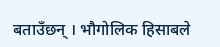बताउँछन् । भौगोलिक हिसाबले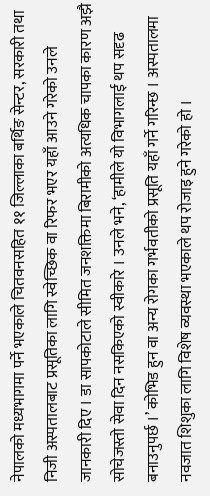नेपालको मध्यभागमा पर्ने भएकाले चितवनसहित ११ जिल्लाका बर्थिङ सेन्टर, सरकारी तथा निजी अस्पतालबाट प्रसूतिका लागि स्वेच्छिक वा रिफर भएर यहाँ आउने गरेको उनले जानकारी दिए । डा सापकोटाले सीमित जनशक्तिमा बिरामीको अत्यधिक चापका कारण अझै सोचेजस्तो सेवा दिन नसकिएको स्वीकारे । उनले भने, ‘हामीले यो विभागलाई थप सदृढ बनाउनुपर्छ ।’ कोभिड हुन वा अन्य रोगका गर्भवतीको प्रसूति यहाँ गर्ने गरिन्छ । अस्पतालमा नवजात शिशुका लागि विशेष व्यवस्था भएकाले थप रोजाइ हुने गरेको हो ।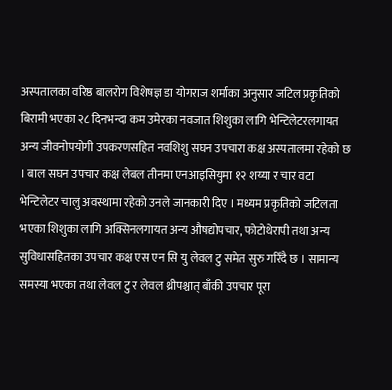अस्पतालका वरिष्ठ बालरोग विशेषज्ञ डा योगराज शर्माका अनुसार जटिल प्रकृतिको बिरामी भएका २८ दिनभन्दा कम उमेरका नवजात शिशुका लागि भेन्टिलेटरलगायत अन्य जीवनोपयोगी उपकरणसहित नवशिशु सघन उपचारा कक्ष अस्पतालमा रहेको छ । बाल सघन उपचार कक्ष लेबल तीनमा एनआइसियुमा १२ शय्या र चार वटा भेन्टिलेटर चालु अवस्थामा रहेको उनले जानकारी दिए । मध्यम प्रकृतिको जटिलता भएका शिशुका लागि अक्सिनलगायत अन्य औषद्योपचार, फोटोथेरापी तथा अन्य सुविधासहितका उपचार कक्ष एस एन सि यु लेवल टु समेत सुरु गरिँदै छ । सामान्य समस्या भएका तथा लेवल टु र लेवल थ्रीपश्चात् बाँकी उपचार पूरा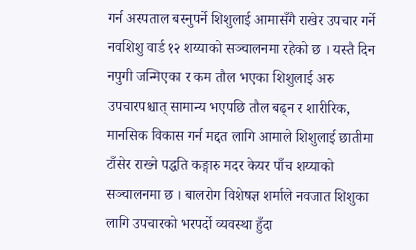गर्न अस्पताल बस्नुपर्ने शिशुलाई आमासँगै राखेर उपचार गर्ने नवशिशु वार्ड १२ शय्याको सञ्चालनमा रहेको छ । यस्तै दिन नपुगी जन्मिएका र कम तौल भएका शिशुलाई अरु उपचारपश्चात् सामान्य भएपछि तौल बढ्न र शारीरिक, मानसिक विकास गर्न मद्दत लागि आमाले शिशुलाई छातीमा टाँसेर राख्ने पद्धति कङ्गारु मदर केयर पाँच शय्याको सञ्चालनमा छ । बालरोग विशेषज्ञ शर्माले नवजात शिशुका लागि उपचारको भरपर्दो व्यवस्था हुँदा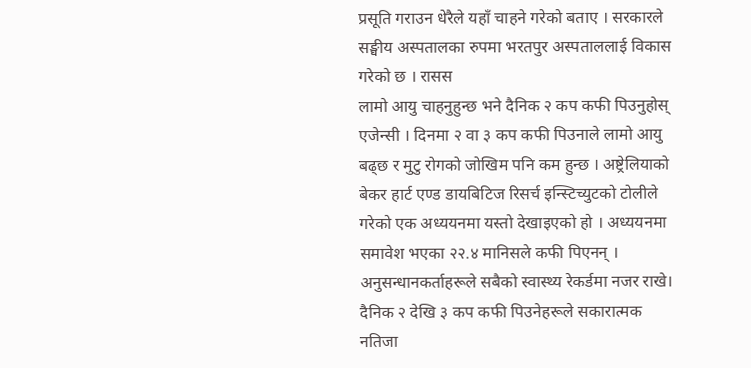प्रसूति गराउन धेरैले यहाँ चाहने गरेको बताए । सरकारले सङ्घीय अस्पतालका रुपमा भरतपुर अस्पताललाई विकास गरेको छ । रासस
लामो आयु चाहनुहुन्छ भने दैनिक २ कप कफी पिउनुहोस्
एजेन्सी । दिनमा २ वा ३ कप कफी पिउनाले लामो आयु बढ्छ र मुटु रोगको जोखिम पनि कम हुन्छ । अष्ट्रेलियाको बेकर हार्ट एण्ड डायबिटिज रिसर्च इन्स्टिच्युटको टोलीले गरेको एक अध्ययनमा यस्तो देखाइएको हो । अध्ययनमा समावेश भएका २२.४ मानिसले कफी पिएनन् । अनुसन्धानकर्ताहरूले सबैको स्वास्थ्य रेकर्डमा नजर राखे। दैनिक २ देखि ३ कप कफी पिउनेहरूले सकारात्मक नतिजा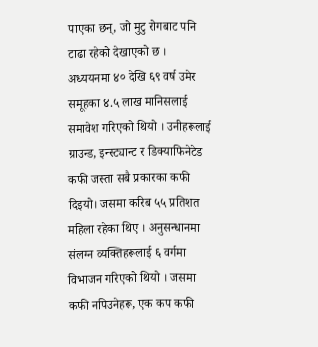पाएका छन्, जो मुटु रोगबाट पनि टाढा रहेको देखाएको छ । अध्ययनमा ४० देखि ६९ वर्ष उमेर समूहका ४.५ लाख मानिसलाई समावेश गरिएको थियो । उनीहरूलाई ग्राउन्ड, इन्स्ट्यान्ट र डिक्याफिनेटेड कफी जस्ता सबै प्रकारका कफी दिइयो। जसमा करिब ५५ प्रतिशत महिला रहेका थिए । अनुसन्धानमा संलग्न व्यक्तिहरूलाई ६ वर्गमा विभाजन गरिएको थियो । जसमा कफी नपिउनेहरू, एक कप कफी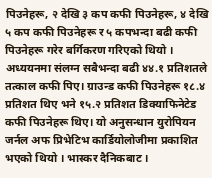पिउनेहरू, २ देखि ३ कप कफी पिउनेहरू, ४ देखि ५ कप कफी पिउनेहरू र ५ कपभन्दा बढी कफी पिउनेहरू गरेर बर्गिकरण गरिएको थियो । अध्ययनमा संलग्न सबैभन्दा बढी ४४.१ प्रतिशतले तत्काल कफी पिए। ग्राउन्ड कफी पिउनेहरू १८.४ प्रतिशत थिए भने १५.२ प्रतिशत डिक्याफिनेटेड कफी पिउनेहरू थिए। यो अनुसन्धान युरोपियन जर्नल अफ प्रिभेटिभ कार्डियोलोजीमा प्रकाशित भएको थियो । भास्कर दैनिकबाट ।